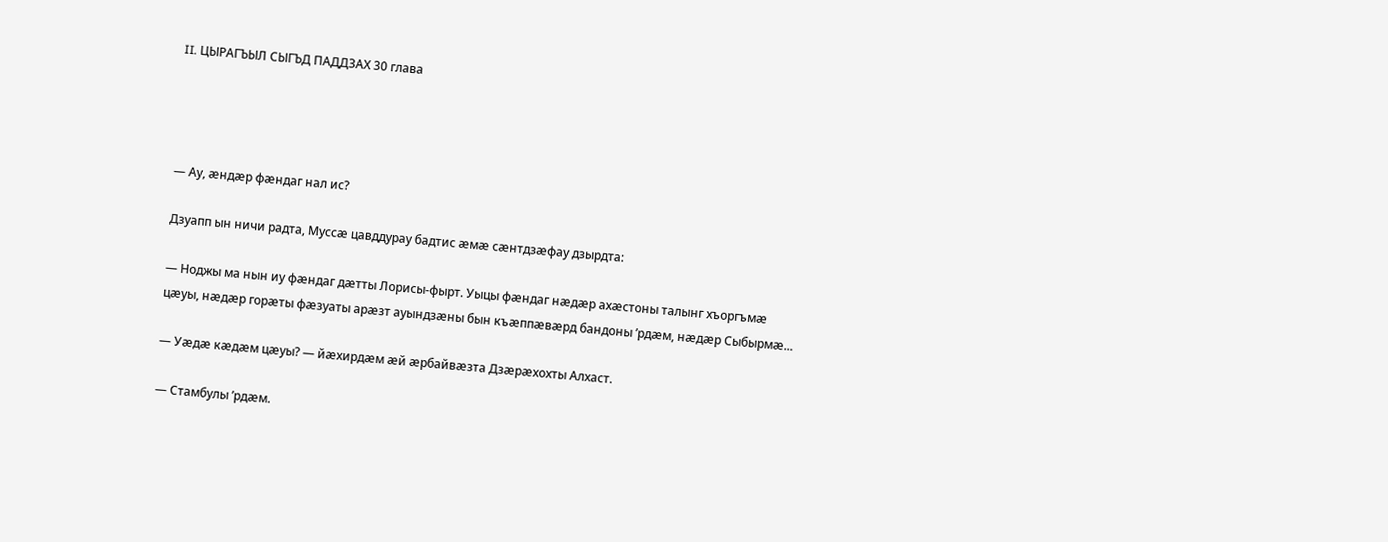II. ЦЫРАГЪЫЛ СЫГЪД ПАДДЗАХ 30 глава




— Ау, æндæр фæндаг нал ис?

Дзуапп ын ничи радта, Муссæ цавддурау бадтис æмæ сæнтдзæфау дзырдта:

— Ноджы ма нын иу фæндаг дæтты Лорисы-фырт. Уыцы фæндаг нæдæр ахæстоны талынг хъоргъмæ цæуы, нæдæр горæты фæзуаты арæзт ауындзæны бын къæппæвæрд бандоны ’рдæм, нæдæр Сыбырмæ...

— Уæдæ кæдæм цæуы? — йæхирдæм æй æрбайвæзта Дзæрæхохты Алхаст.

— Стамбулы ’рдæм.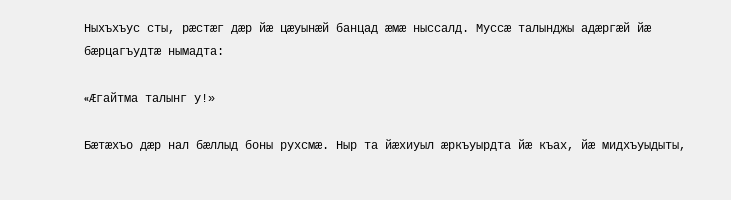Ныхъхъус сты, рæстæг дæр йæ цæуынæй банцад æмæ ныссалд. Муссæ талынджы адæргæй йæ бæрцагъудтæ нымадта:

«Æгайтма талынг у!»

Бæтæхъо дæр нал бæллыд боны рухсмæ. Ныр та йæхиуыл æркъуырдта йæ къах, йæ мидхъуыдыты,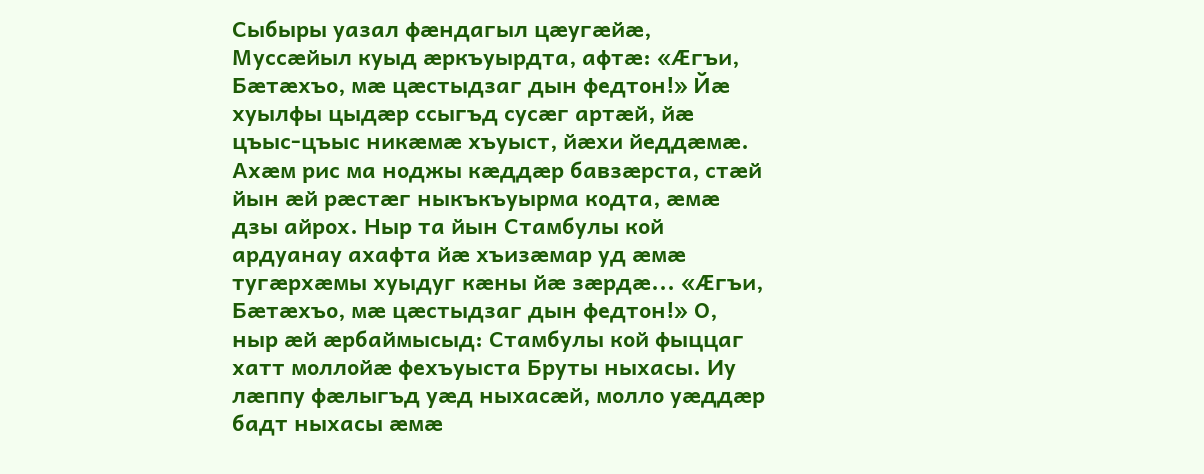Сыбыры уазал фæндагыл цæугæйæ, Муссæйыл куыд æркъуырдта, афтæ: «Æгъи, Бæтæхъо, мæ цæстыдзаг дын федтон!» Йæ хуылфы цыдæр ссыгъд сусæг артæй, йæ цъыс-цъыс никæмæ хъуыст, йæхи йеддæмæ. Ахæм рис ма ноджы кæддæр бавзæрста, стæй йын æй рæстæг ныкъкъуырма кодта, æмæ дзы айрох. Ныр та йын Стамбулы кой ардуанау ахафта йæ хъизæмар уд æмæ тугæрхæмы хуыдуг кæны йæ зæрдæ... «Æгъи, Бæтæхъо, мæ цæстыдзаг дын федтон!» О, ныр æй æрбаймысыд: Стамбулы кой фыццаг хатт моллойæ фехъуыста Бруты ныхасы. Иу лæппу фæлыгъд уæд ныхасæй, молло уæддæр бадт ныхасы æмæ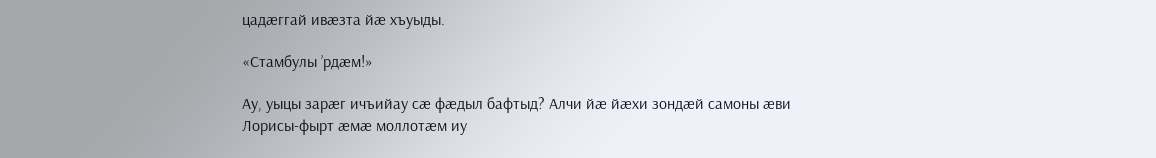цадæггай ивæзта йæ хъуыды.

«Стамбулы ’рдæм!»

Ау, уыцы зарæг ичъийау сæ фæдыл бафтыд? Алчи йæ йæхи зондæй самоны æви Лорисы-фырт æмæ моллотæм иу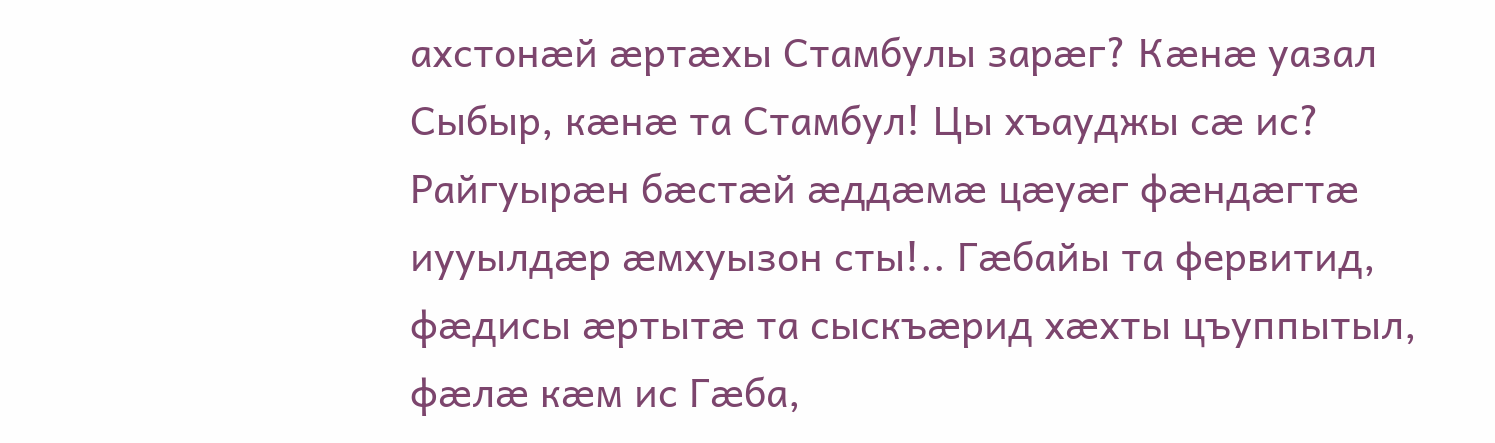ахстонæй æртæхы Стамбулы зарæг? Кæнæ уазал Сыбыр, кæнæ та Стамбул! Цы хъауджы сæ ис? Райгуырæн бæстæй æддæмæ цæуæг фæндæгтæ иууылдæр æмхуызон сты!.. Гæбайы та фервитид, фæдисы æртытæ та сыскъæрид хæхты цъуппытыл, фæлæ кæм ис Гæба,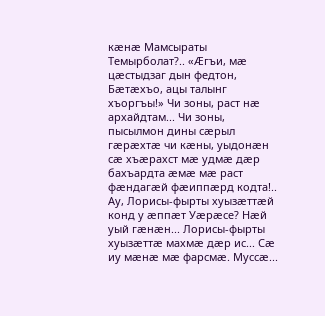кæнæ Мамсыраты Темырболат?.. «Æгъи, мæ цæстыдзаг дын федтон, Бæтæхъо, ацы талынг хъоргъы!» Чи зоны, раст нæ архайдтам... Чи зоны, пысылмон дины сæрыл гæрæхтæ чи кæны, уыдонæн сæ хъæрахст мæ удмæ дæр бахъардта æмæ мæ раст фæндагæй фæиппæрд кодта!.. Ау, Лорисы-фырты хуызæттæй конд у æппæт Уæрæсе? Нæй уый гæнæн... Лорисы-фырты хуызæттæ махмæ дæр ис... Сæ иу мæнæ мæ фарсмæ. Муссæ...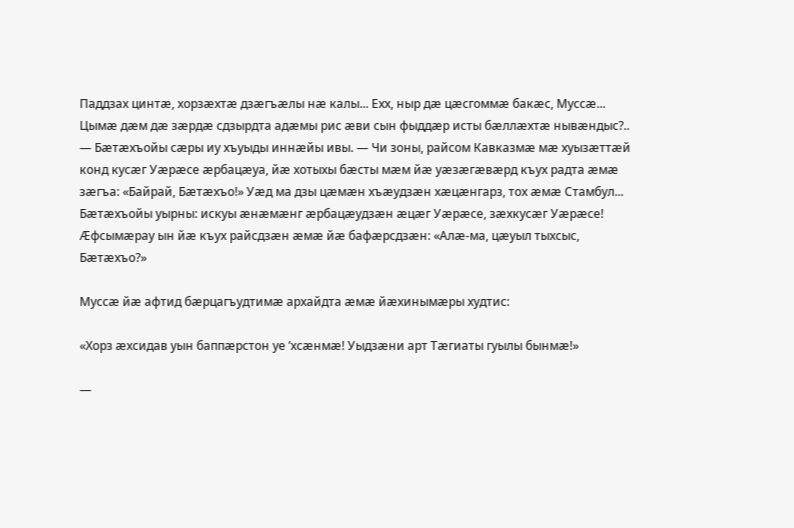Паддзах цинтæ, хорзæхтæ дзæгъæлы нæ калы... Ехх, ныр дæ цæсгоммæ бакæс, Муссæ... Цымæ дæм дæ зæрдæ сдзырдта адæмы рис æви сын фыддæр исты бæллæхтæ нывæндыс?.. — Бæтæхъойы сæры иу хъуыды иннæйы ивы. — Чи зоны, райсом Кавказмæ мæ хуызæттæй конд кусæг Уæрæсе æрбацæуа, йæ хотыхы бæсты мæм йæ уæзæгæвæрд къух радта æмæ зæгъа: «Байрай, Бæтæхъо!» Уæд ма дзы цæмæн хъæудзæн хæцæнгарз, тох æмæ Стамбул... Бæтæхъойы уырны: искуы æнæмæнг æрбацæудзæн æцæг Уæрæсе, зæхкусæг Уæрæсе! Æфсымæрау ын йæ къух райсдзæн æмæ йæ бафæрсдзæн: «Алæ-ма, цæуыл тыхсыс, Бæтæхъо?»

Муссæ йæ афтид бæрцагъудтимæ архайдта æмæ йæхинымæры худтис:

«Хорз æхсидав уын баппæрстон уе ’хсæнмæ! Уыдзæни арт Тæгиаты гуылы бынмæ!»

—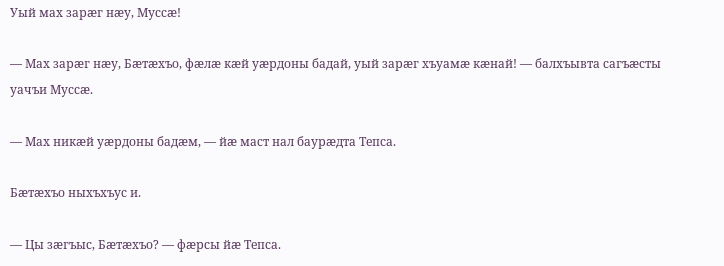Уый мах зарæг нæу, Муссæ!

— Мах зарæг нæу, Бæтæхъо, фæлæ кæй уæрдоны бадай, уый зарæг хъуамæ кæнай! — балхъывта сагъæсты уачъи Муссæ.

— Мах никæй уæрдоны бадæм, — йæ маст нал баурæдта Тепса.

Бæтæхъо ныхъхъус и.

— Цы зæгъыс, Бæтæхъо? — фæрсы йæ Тепса.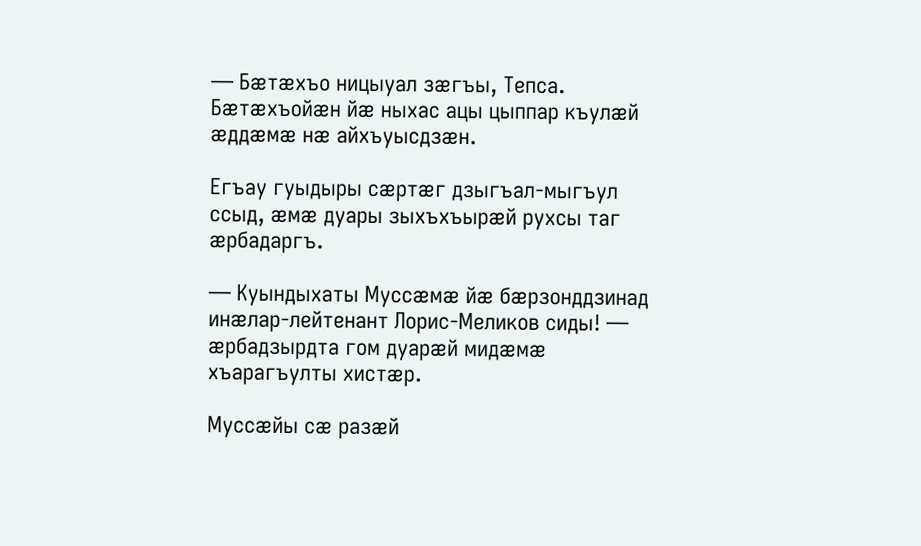— Бæтæхъо ницыуал зæгъы, Тепса. Бæтæхъойæн йæ ныхас ацы цыппар къулæй æддæмæ нæ айхъуысдзæн.

Егъау гуыдыры сæртæг дзыгъал-мыгъул ссыд, æмæ дуары зыхъхъырæй рухсы таг æрбадаргъ.

— Куындыхаты Муссæмæ йæ бæрзонддзинад инæлар-лейтенант Лорис-Меликов сиды! — æрбадзырдта гом дуарæй мидæмæ хъарагъулты хистæр.

Муссæйы сæ разæй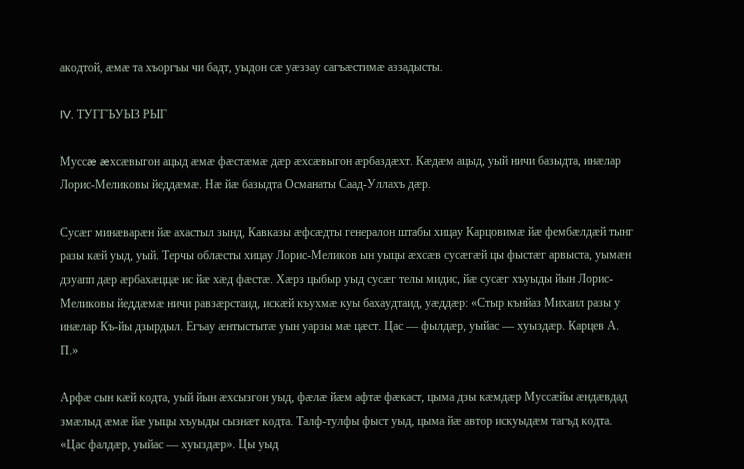акодтой, æмæ та хъоргъы чи бадт, уыдон сæ уæззау сагъæстимæ аззадысты.

IV. ТУГГЪУЫЗ РЫГ

Муссæ æхсæвыгон ацыд æмæ фæстæмæ дæр æхсæвыгон æрбаздæхт. Кæдæм ацыд, уый ничи базыдта, инæлар Лорис-Меликовы йеддæмæ. Нæ йæ базыдта Османаты Саад-Уллахъ дæр.

Сусæг минæварæн йæ ахастыл зынд, Кавказы æфсæдты генералон штабы хицау Карцовимæ йæ фембæлдæй тынг разы кæй уыд, уый. Терчы облæсты хицау Лорис-Меликов ын уыцы æхсæв сусæгæй цы фыстæг арвыста, уымæн дзуапп дæр æрбахæццæ ис йæ хæд фæстæ. Хæрз цыбыр уыд сусæг телы мидис, йæ сусæг хъуыды йын Лорис-Меликовы йеддæмæ ничи равзæрстаид, искæй къухмæ куы бахаудтаид, уæддæр: «Стыр кънйаз Михаил разы у инæлар Къ-йы дзырдыл. Егъау æнтыстытæ уын уарзы мæ цæст. Цас — фылдæр, уыйас — хуыздæр. Карцев А. П.»

Арфæ сын кæй кодта, уый йын æхсызгон уыд, фæлæ йæм афтæ фæкаст, цыма дзы кæмдæр Муссæйы æндæвдад змæлыд æмæ йæ уыцы хъуыды сызнæт кодта. Талф-тулфы фыст уыд, цыма йæ автор искуыдæм тагъд кодта. «Цас фалдæр, уыйас — хуыздæр». Цы уыд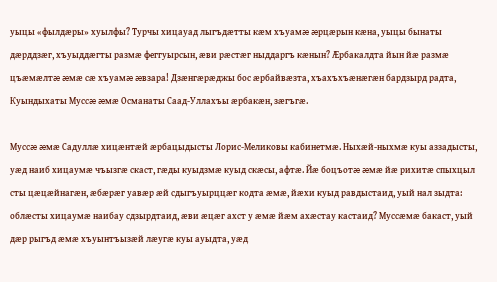уыцы «фылдæры» хуылфы? Турчы хицауад лыгъдæтты кæм хъуамæ æрцæрын кæна, уыцы бынаты дæрддзæг, хъуыддæгты размæ феггуырсын, æви рæстæг ныддаргъ кæнын? Æрбакалдта йын йæ размæ цъæмæлтæ æмæ сæ хъуамæ æвзара! Дзæнгæрæджы бос æрбайвæзта, хъахъхъæнæгæн бардзырд радта, Куындыхаты Муссæ æмæ Османаты Саад-Уллахъы æрбакæн, зæгъгæ.

Муссæ æмæ Садуллæ хицæнтæй æрбацыдысты Лорис-Меликовы кабинетмæ. Ныхæй-ныхмæ куы аззадысты, уæд наиб хицаумæ чъызгæ скаст, гæды куыдзмæ куыд скæсы, афтæ. Йæ боцъотæ æмæ йæ рихитæ спыхцыл сты цæцæйнагæн, æбæрæг уавæр æй сдыгъуырццæг кодта æмæ, йæхи куыд равдыстаид, уый нал зыдта: облæсты хицаумæ наибау сдзырдтаид, æви æцæг ахст у æмæ йæм ахæстау кастаид? Муссæмæ бакаст, уый дæр рыгъд æмæ хъуынтъызæй лæугæ куы ауыдта, уæд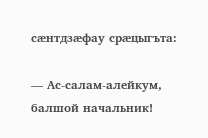сæнтдзæфау срæцыгъта:

— Ас-салам-алейкум, балшой начальник!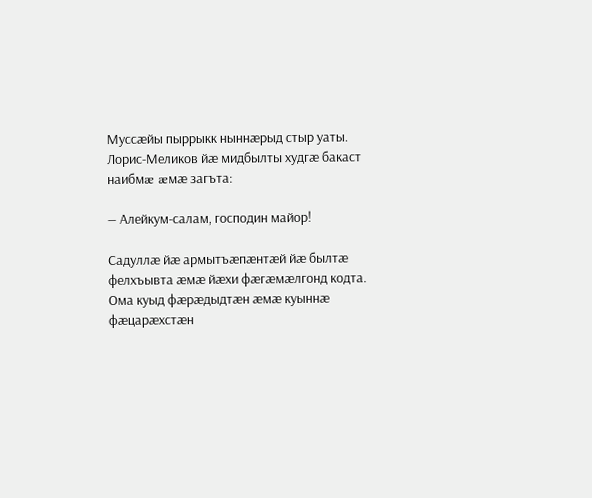Муссæйы пыррыкк ныннæрыд стыр уаты. Лорис-Меликов йæ мидбылты худгæ бакаст наибмæ æмæ загъта:

— Алейкум-салам, господин майор!

Садуллæ йæ армытъæпæнтæй йæ былтæ фелхъывта æмæ йæхи фæгæмæлгонд кодта. Ома куыд фæрæдыдтæн æмæ куыннæ фæцарæхстæн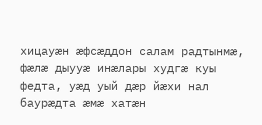хицауæн æфсæддон салам радтынмæ, фæлæ дыууæ инæлары худгæ куы федта, уæд уый дæр йæхи нал баурæдта æмæ хатæн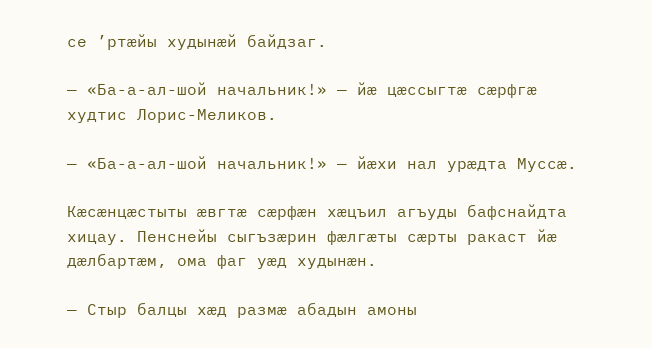се ’ртæйы худынæй байдзаг.

— «Ба-а-ал-шой начальник!» — йæ цæссыгтæ сæрфгæ худтис Лорис-Меликов.

— «Ба-а-ал-шой начальник!» — йæхи нал урæдта Муссæ.

Кæсæнцæстыты æвгтæ сæрфæн хæцъил агъуды бафснайдта хицау. Пенснейы сыгъзæрин фæлгæты сæрты ракаст йæ дæлбартæм, ома фаг уæд худынæн.

— Стыр балцы хæд размæ абадын амоны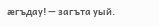æгъдау! — загъта уый.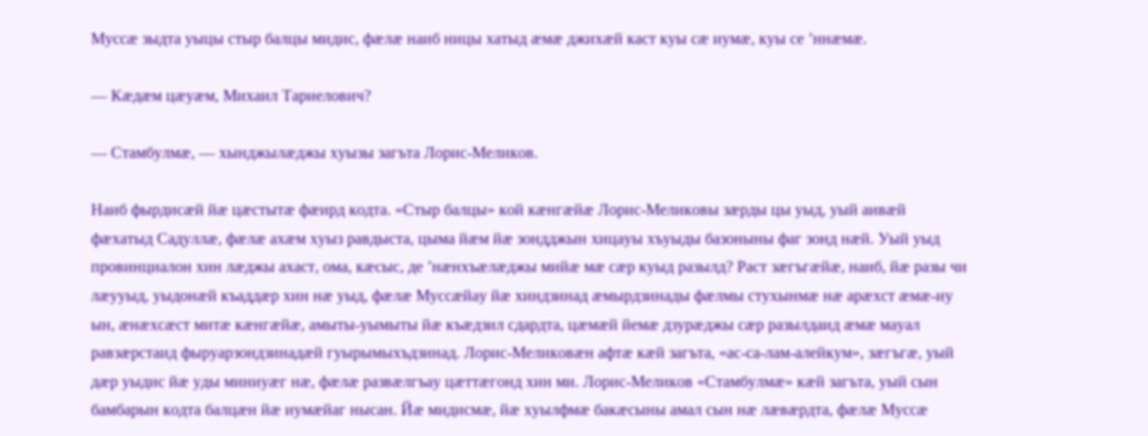Муссæ зыдта уыцы стыр балцы мидис, фæлæ наиб ницы хатыд æмæ джихæй каст куы сæ иумæ, куы се ’ннæмæ.

— Кæдæм цæуæм, Михаил Тариелович?

— Стамбулмæ, — хынджылæджы хуызы загъта Лорис-Меликов.

Наиб фырдисæй йæ цæстытæ фæирд кодта. «Стыр балцы» кой кæнгæйæ Лорис-Меликовы зæрды цы уыд, уый аивæй фæхатыд Садуллæ, фæлæ ахæм хуыз равдыста, цыма йæм йæ зондджын хицауы хъуыды базоныны фаг зонд нæй. Уый уыд провинциалон хин лæджы ахаст, ома, кæсыс, де ’нæнхъæлæджы мийæ мæ сæр куыд разылд? Раст зæгъгæйæ, наиб, йæ разы чи лæууыд, уыдонæй къаддæр хин нæ уыд, фæлæ Муссæйау йæ хиндзинад æмырдзинады фæлмы стухынмæ нæ арæхст æмæ-иу ын, æнæхсæст митæ кæнгæйæ, амыты-уымыты йæ къæдзил сдардта, цæмæй йемæ дзурæджы сæр разылдаид æмæ мауал равзæрстаид фыруарзондзинадæй гуырымыхъдзинад. Лорис-Меликовæн афтæ кæй загъта, «ас-са-лам-алейкум», зæгъгæ, уый дæр уыдис йæ уды миниуæг нæ, фæлæ развæлгъау цæттæгонд хин ми. Лорис-Меликов «Стамбулмæ» кæй загъта, уый сын бамбарын кодта балцæн йæ иумæйаг нысан. Йæ мидисмæ, йæ хуылфмæ бакæсыны амал сын нæ лæвæрдта, фæлæ Муссæ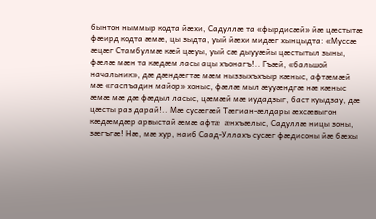бынтон ныммыр кодта йæхи, Садуллæ та «фырдисæй» йæ цæстытæ фæирд кодта æмæ, цы зыдта, уый йæхи мидæг хынцыдта: «Муссæ æцæг Стамбулмæ кæй цæуы, уый сæ дыууæйы цæстытыл зыны, фæлæ мæн та кæдæм ласы ацы хъонагъ!.. Гъæй, «бальшой начальник», дæ дæндæгтæ мæм ныззыхъхъыр кæныс, афтæмæй мæ «гаспъадин майор» хоныс, фæлæ мыл æууæндгæ нæ кæныс æмæ мæ дæ фæдыл ласыс, цæмæй мæ иудадзыг, баст куыдзау, дæ цæсты раз дарай!.. Мæ сусæгæй Тæгиан-æлдары æхсæвыгон кæдæмдæр арвыстай æмæ афтæ æнхъæлыс, Садуллæ ницы зоны, зæгъгæ! Нæ, мæ хур, наиб Саад-Уллахъ сусæг фæдисоны йæ бæхы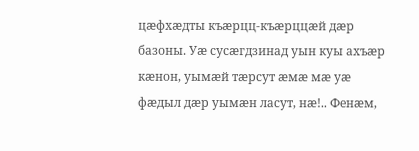цæфхæдты къæрцц-къæрццæй дæр базоны. Уæ сусæгдзинад уын куы ахъæр кæнон, уымæй тæрсут æмæ мæ уæ фæдыл дæр уымæн ласут, нæ!.. Фенæм,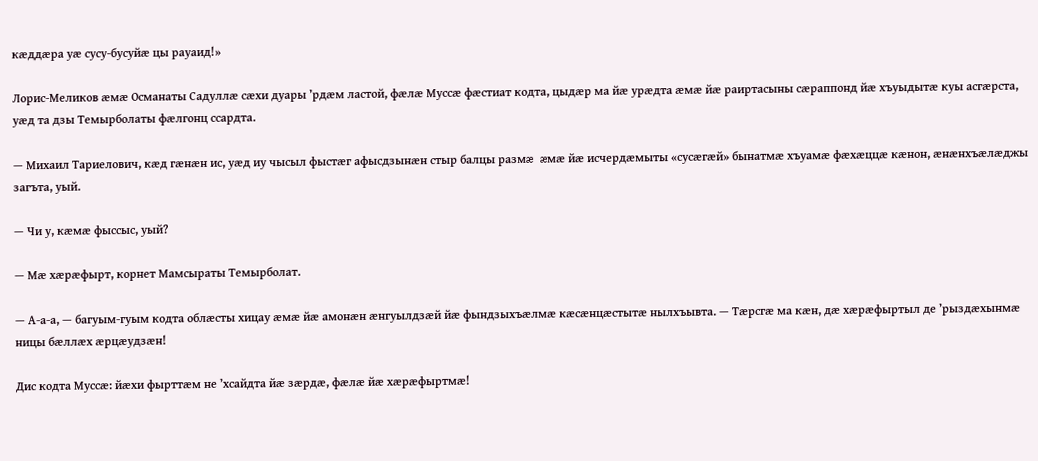кæддæра уæ сусу-бусуйæ цы рауаид!»

Лорис-Меликов æмæ Османаты Садуллæ сæхи дуары ’рдæм ластой, фæлæ Муссæ фæстиат кодта, цыдæр ма йæ урæдта æмæ йæ раиртасыны сæраппонд йæ хъуыдытæ куы асгæрста, уæд та дзы Темырболаты фæлгонц ссардта.

— Михаил Тариелович, кæд гæнæн ис, уæд иу чысыл фыстæг афысдзынæн стыр балцы размæ æмæ йæ исчердæмыты «сусæгæй» бынатмæ хъуамæ фæхæццæ кæнон, æнæнхъæлæджы загъта, уый.

— Чи у, кæмæ фыссыс, уый?

— Мæ хæрæфырт, корнет Мамсыраты Темырболат.

— А-а-а, — багуым-гуым кодта облæсты хицау æмæ йæ амонæн æнгуылдзæй йæ фындзыхъæлмæ кæсæнцæстытæ нылхъывта. — Тæрсгæ ма кæн, дæ хæрæфыртыл де ’рыздæхынмæ ницы бæллæх æрцæудзæн!

Дис кодта Муссæ: йæхи фырттæм не ’хсайдта йæ зæрдæ, фæлæ йæ хæрæфыртмæ!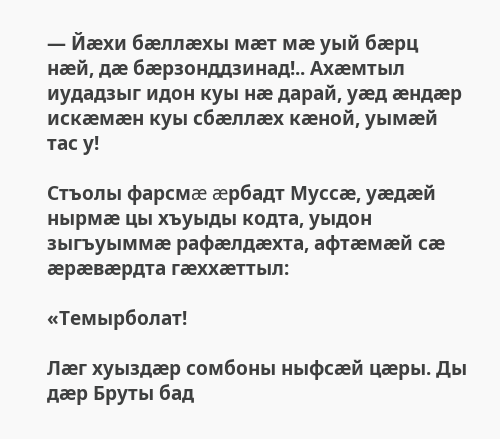— Йæхи бæллæхы мæт мæ уый бæрц нæй, дæ бæрзонддзинад!.. Ахæмтыл иудадзыг идон куы нæ дарай, уæд æндæр искæмæн куы сбæллæх кæной, уымæй тас у!

Стъолы фарсмæ æрбадт Муссæ, уæдæй нырмæ цы хъуыды кодта, уыдон зыгъуыммæ рафæлдæхта, афтæмæй сæ æрæвæрдта гæххæттыл:

«Темырболат!

Лæг хуыздæр сомбоны ныфсæй цæры. Ды дæр Бруты бад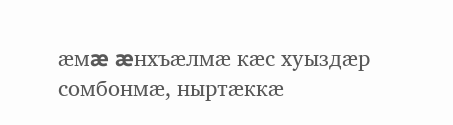æмæ æнхъæлмæ кæс хуыздæр сомбонмæ, ныртæккæ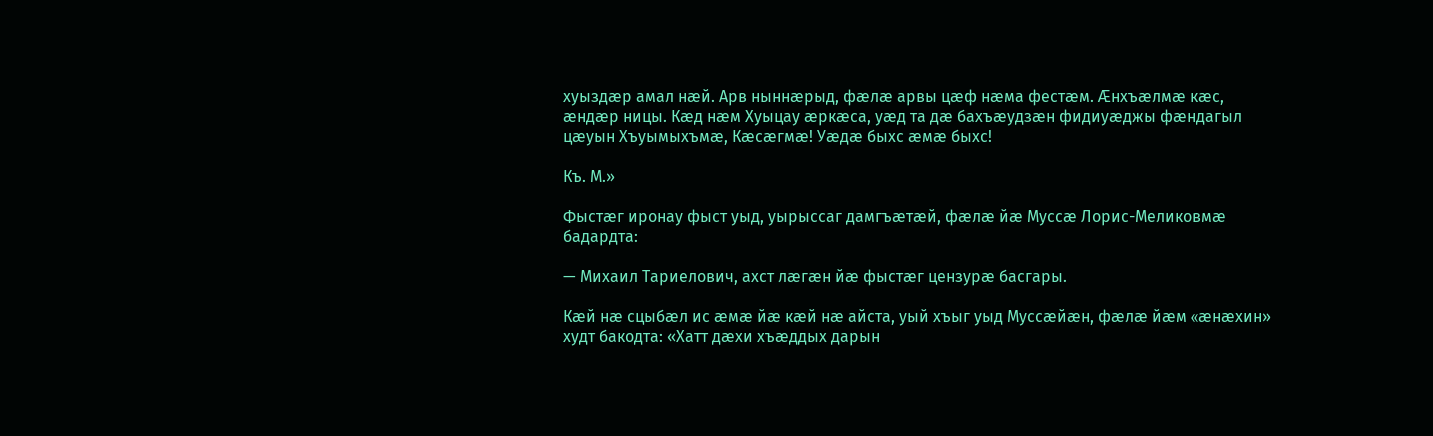хуыздæр амал нæй. Арв ныннæрыд, фæлæ арвы цæф нæма фестæм. Æнхъæлмæ кæс, æндæр ницы. Кæд нæм Хуыцау æркæса, уæд та дæ бахъæудзæн фидиуæджы фæндагыл цæуын Хъуымыхъмæ, Кæсæгмæ! Уæдæ быхс æмæ быхс!

Къ. М.»

Фыстæг иронау фыст уыд, уырыссаг дамгъæтæй, фæлæ йæ Муссæ Лорис-Меликовмæ бадардта:

— Михаил Тариелович, ахст лæгæн йæ фыстæг цензурæ басгары.

Кæй нæ сцыбæл ис æмæ йæ кæй нæ айста, уый хъыг уыд Муссæйæн, фæлæ йæм «æнæхин» худт бакодта: «Хатт дæхи хъæддых дарын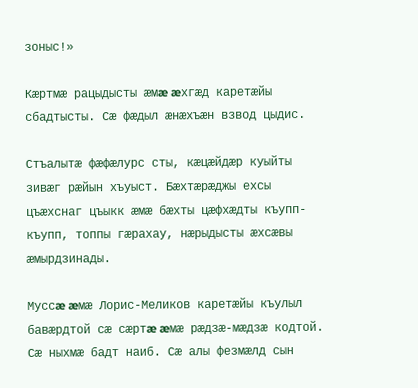зоныс!»

Кæртмæ рацыдысты æмæ æхгæд каретæйы сбадтысты. Сæ фæдыл æнæхъæн взвод цыдис.

Стъалытæ фæфæлурс сты, кæцæйдæр куыйты зивæг рæйын хъуыст. Бæхтæрæджы ехсы цъæхснаг цъыкк æмæ бæхты цæфхæдты къупп-къупп, топпы гæрахау, нæрыдысты æхсæвы æмырдзинады.

Муссæ æмæ Лорис-Меликов каретæйы къулыл бавæрдтой сæ сæртæ æмæ рæдзæ-мæдзæ кодтой. Сæ ныхмæ бадт наиб. Сæ алы фезмæлд сын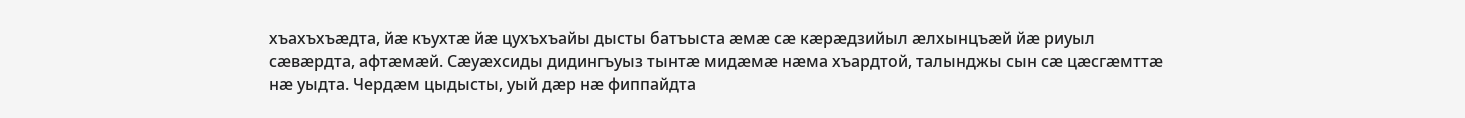хъахъхъæдта, йæ къухтæ йæ цухъхъайы дысты батъыста æмæ сæ кæрæдзийыл æлхынцъæй йæ риуыл сæвæрдта, афтæмæй. Сæуæхсиды дидингъуыз тынтæ мидæмæ нæма хъардтой, талынджы сын сæ цæсгæмттæ нæ уыдта. Чердæм цыдысты, уый дæр нæ фиппайдта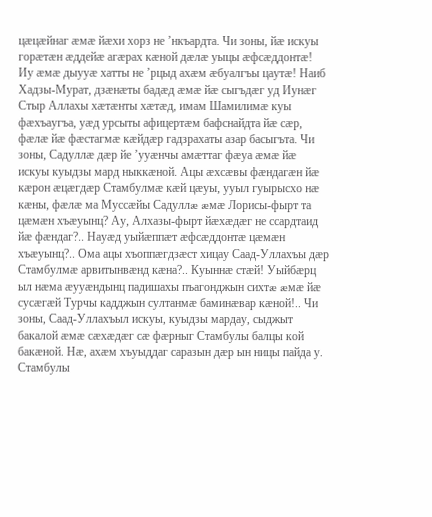цæцæйнаг æмæ йæхи хорз не ’нкъардта. Чи зоны, йæ искуы горæтæн æддейæ агæрах кæной дæлæ уыцы æфсæддонтæ! Иу æмæ дыууæ хатты не ’рцыд ахæм æбуалгъы цаутæ! Наиб Хадзы-Мурат, дзæнæты бадæд æмæ йæ сыгъдæг уд Иунæг Стыр Аллахы хæтæнты хæтæд, имам Шамилимæ куы фæхъаугъа, уæд урсыты афицертæм бафснайдта йæ сæр, фæлæ йæ фæстагмæ кæйдæр гадзрахаты азар басыгъта. Чи зоны, Садуллæ дæр йе ’ууæнчы амæттаг фæуа æмæ йæ искуы куыдзы мард ныккæной. Ацы æхсæвы фæндагæн йæ кæрон æцæгдæр Стамбулмæ кæй цæуы, ууыл гуырысхо нæ кæны, фæлæ ма Муссæйы Садуллæ æмæ Лорисы-фырт та цæмæн хъæуынц? Ау, Алхазы-фырт йæхæдæг не ссардтаид йæ фæндаг?.. Науæд уыйæппæт æфсæддонтæ цæмæн хъæуынц?.. Ома ацы хъоппæгдзæст хицау Саад-Уллахъы дæр Стамбулмæ арвитынвæнд кæна?.. Куыннæ стæй! Уыйбæрц ыл нæма æууæндынц падишахы пъагонджын сихтæ æмæ йæ сусæгæй Турчы кадджын султанмæ баминæвар кæной!.. Чи зоны, Саад-Уллахъыл искуы, куыдзы мардау, сыджыт бакалой æмæ сæхæдæг сæ фæрныг Стамбулы балцы кой бакæной. Нæ, ахæм хъуыддаг саразын дæр ын ницы пайда у. Стамбулы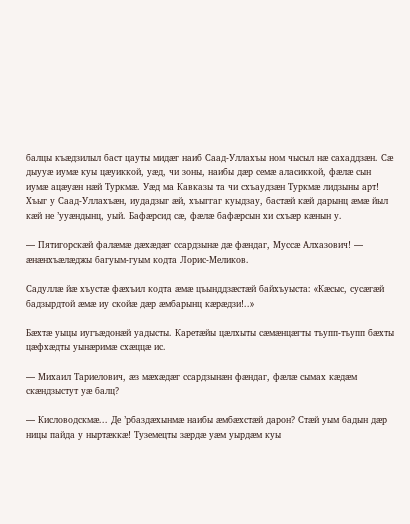балцы къæдзилыл баст цауты мидæг наиб Саад-Уллахъы ном чысыл нæ сахаддзæн. Сæ дыууæ иумæ куы цæуиккой, уæд, чи зоны, наибы дæр семæ аласиккой, фæлæ сын иумæ ацæуæн нæй Туркмæ. Уæд ма Кавказы та чи схъаудзæн Туркмæ лидзыны арт! Хъыг у Саад-Уллахъæн, иудадзыг æй, хъыггаг куыдзау, бастæй кæй дарынц æмæ йыл кæй не ’ууæндынц, уый. Бафæрсид сæ, фæлæ бафæрсын хи схъæр кæнын у.

— Пятигорскæй фалæмæ дæхæдæг ссардзынæ дæ фæндаг, Муссæ Алхазович! — æнæнхъæлæджы багуым-гуым кодта Лорис-Меликов.

Садуллæ йæ хъустæ фæхъил кодта æмæ цъынддзæстæй байхъуыста: «Кæсыс, сусæгæй бадзырдтой æмæ иу скойæ дæр æмбарынц кæрæдзи!..»

Бæхтæ уыцы иугъæдонæй уадысты. Каретæйы цæлхыты сæмæнцæгты тъупп-тъупп бæхты цæфхæдты уынæримæ схæццæ ис.

— Михаил Тариелович, æз мæхæдæг ссардзынæн фæндаг, фæлæ сымах кæдæм скæндзыстут уæ балц?

— Кисловодскмæ... Де ’рбаздæхынмæ наибы æмбæхстæй дарон? Стæй уым бадын дæр ницы пайда у ныртæккæ! Туземецты зæрдæ уæм уырдæм куы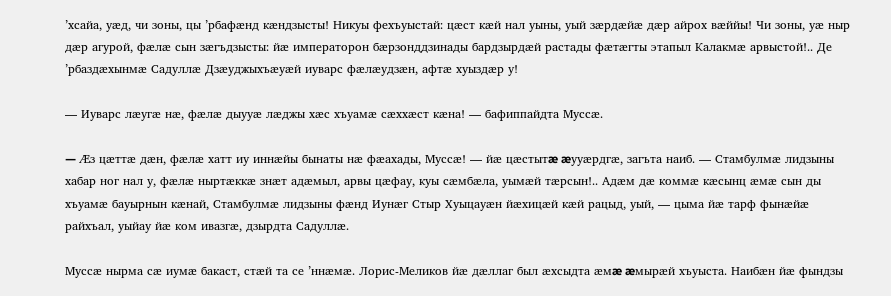’хсайа, уæд, чи зоны, цы ’рбафæнд кæндзысты! Никуы фехъуыстай: цæст кæй нал уыны, уый зæрдæйæ дæр айрох вæййы! Чи зоны, уæ ныр дæр агурой, фæлæ сын зæгъдзысты: йæ императорон бæрзонддзинады бардзырдæй растады фæтæгты этапыл Калакмæ арвыстой!.. Де ’рбаздæхынмæ Садуллæ Дзæуджыхъæуæй иуварс фæлæудзæн, афтæ хуыздæр у!

— Иуварс лæугæ нæ, фæлæ дыууæ лæджы хæс хъуамæ сæххæст кæна! — бафиппайдта Муссæ.

— Æз цæттæ дæн, фæлæ хатт иу иннæйы бынаты нæ фæахады, Муссæ! — йæ цæстытæ æууæрдгæ, загъта наиб. — Стамбулмæ лидзыны хабар ног нал у, фæлæ ныртæккæ знæт адæмыл, арвы цæфау, куы сæмбæла, уымæй тæрсын!.. Адæм дæ коммæ кæсынц æмæ сын ды хъуамæ бауырнын кæнай, Стамбулмæ лидзыны фæнд Иунæг Стыр Хуыцауæн йæхицæй кæй рацыд, уый, — цыма йæ тарф фынæйæ райхъал, уыйау йæ ком ивазгæ, дзырдта Садуллæ.

Муссæ нырма сæ иумæ бакаст, стæй та се ’ннæмæ. Лорис-Меликов йæ дæллаг был æхсыдта æмæ æмырæй хъуыста. Наибæн йæ фындзы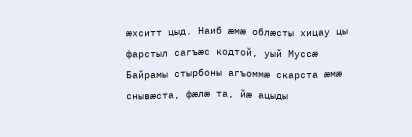æхситт цыд. Наиб æмæ облæсты хицау цы фарстыл сагъæс кодтой, уый Муссæ Байрамы стырбоны агъоммæ скарста æмæ снывæста, фæлæ та, йæ ацыды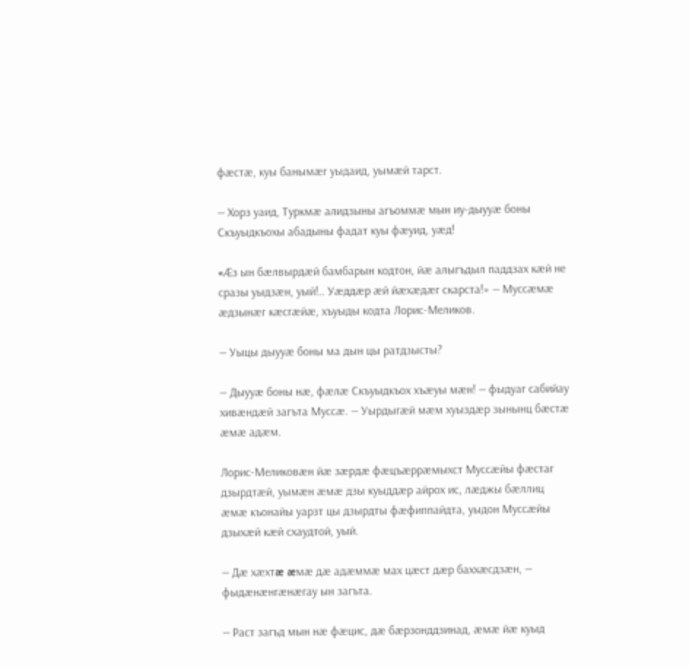фæстæ, куы банымæг уыдаид, уымæй тарст.

— Хорз уаид, Туркмæ алидзыны агъоммæ мын иу-дыууæ боны Скъуыдкъохы абадыны фадат куы фæуид, уæд!

«Æз ын бæлвырдæй бамбарын кодтон, йæ алыгъдыл паддзах кæй не сразы уыдзæн, уый!.. Уæддæр æй йæхæдæг скарста!» — Муссæмæ æдзынæг кæсгæйæ, хъуыды кодта Лорис-Меликов.

— Уыцы дыууæ боны ма дын цы ратдзысты?

— Дыууæ боны нæ, фæлæ Скъуыдкъох хъæуы мæн! — фыдуаг сабийау хивæндæй загъта Муссæ. — Уырдыгæй мæм хуыздæр зынынц бæстæ æмæ адæм.

Лорис-Меликовæн йæ зæрдæ фæцъæррæмыхст Муссæйы фæстаг дзырдтæй, уымæн æмæ дзы куыддæр айрох ис, лæджы бæллиц æмæ къонайы уарзт цы дзырдты фæфиппайдта, уыдон Муссæйы дзыхæй кæй схаудтой, уый.

— Дæ хæхтæ æмæ дæ адæммæ мах цæст дæр баххæсдзæн, — фыдæнæнгæнæгау ын загъта.

— Раст загъд мын нæ фæцис, дæ бæрзонддзинад, æмæ йæ куыд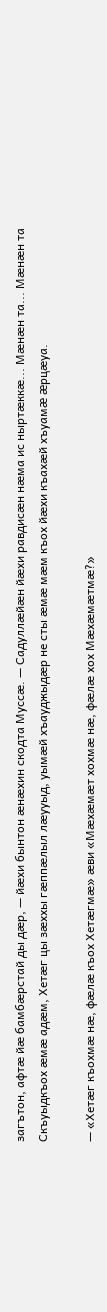загътон, афтæ йæ бамбæрстай ды дæр, — йæхи бынтон æнæхин скодта Муссæ. — Садуллæйæн йæхи равдисæн нæма ис ныртæккæ... Мæнæн та... Мæнæн та Скъуыдкъох æмæ адæм, Хетæг цы зæххы гæппæлыл лæууыд, уымæй хъауджыдæр не сты æмæ мæм къох йæхи къахæй хъуамæ æрцæуа.

— «Хетæг къохмæ нæ, фæлæ къох Хетæгмæ» æви «Мæхæмæт хохмæ нæ, фæлæ хох Мæхæмæтмæ?»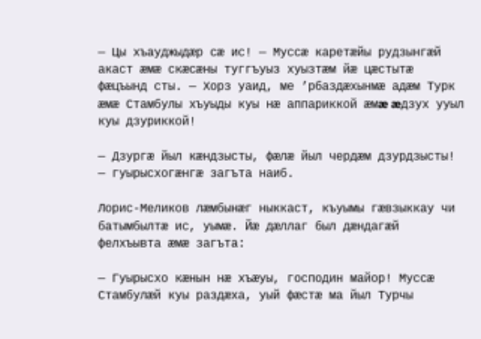— Цы хъауджыдæр сæ ис! — Муссæ каретæйы рудзынгæй акаст æмæ скæсæны туггъуыз хуызтæм йæ цæстытæ фæцъынд сты. — Хорз уаид, ме ’рбаздæхынмæ адæм Турк æмæ Стамбулы хъуыды куы нæ аппариккой æмæ æдзух ууыл куы дзуриккой!

— Дзургæ йыл кæндзысты, фæлæ йыл чердæм дзурдзысты! — гуырысхогæнгæ загъта наиб.

Лорис-Меликов лæмбынæг ныккаст, къуымы гæвзыккау чи батымбылтæ ис, уымæ. Йæ дæллаг был дæндагæй фелхъывта æмæ загъта:

— Гуырысхо кæнын нæ хъæуы, господин майор! Муссæ Стамбулæй куы раздæха, уый фæстæ ма йыл Турчы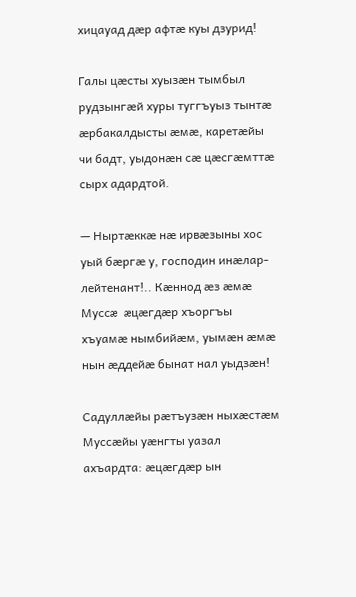хицауад дæр афтæ куы дзурид!

Галы цæсты хуызæн тымбыл рудзынгæй хуры туггъуыз тынтæ æрбакалдысты æмæ, каретæйы чи бадт, уыдонæн сæ цæсгæмттæ сырх адардтой.

— Ныртæккæ нæ ирвæзыны хос уый бæргæ у, господин инæлар-лейтенант!.. Кæннод æз æмæ Муссæ æцæгдæр хъоргъы хъуамæ нымбийæм, уымæн æмæ нын æддейæ бынат нал уыдзæн!

Садуллæйы рæтъузæн ныхæстæм Муссæйы уæнгты уазал ахъардта: æцæгдæр ын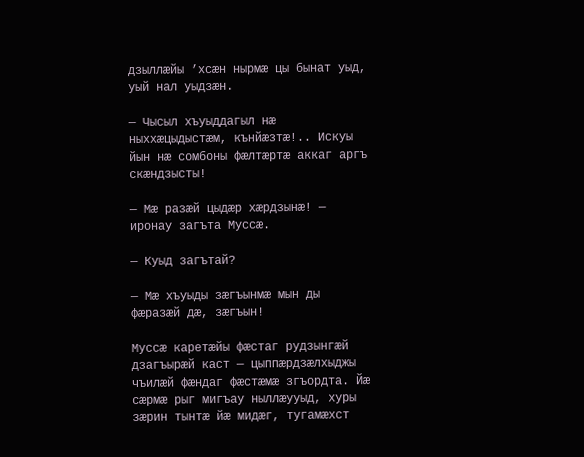дзыллæйы ’хсæн нырмæ цы бынат уыд, уый нал уыдзæн.

— Чысыл хъуыддагыл нæ ныххæцыдыстæм, кънйæзтæ!.. Искуы йын нæ сомбоны фæлтæртæ аккаг аргъ скæндзысты!

— Мæ разæй цыдæр хæрдзынæ! — иронау загъта Муссæ.

— Куыд загътай?

— Мæ хъуыды зæгъынмæ мын ды фæразæй дæ, зæгъын!

Муссæ каретæйы фæстаг рудзынгæй дзагъырæй каст — цыппæрдзæлхыджы чъилæй фæндаг фæстæмæ згъордта. Йæ сæрмæ рыг мигъау ныллæууыд, хуры зæрин тынтæ йæ мидæг, тугамæхст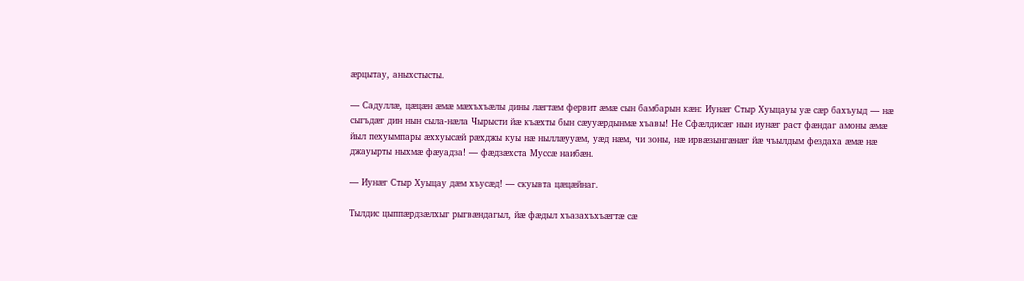æрцытау, аныхстысты.

— Садуллæ, цæцæн æмæ мæхъхъæлы дины лæгтæм фервит æмæ сын бамбарын кæн: Иунæг Стыр Хуыцауы уæ сæр бахъуыд — нæ сыгъдæг дин нын сыла-нæла Чырысти йæ къæхты бын сæууæрдынмæ хъавы! Не Сфæлдисæг нын иунæг раст фæндаг амоны æмæ йыл пехуымпары æххуысæй рæхджы куы нæ ныллæууæм, уæд нæм, чи зоны, нæ ирвæзынгæнæг йæ чъылдым фездаха æмæ нæ джауырты ныхмæ фæуадза! — фæдзæхста Муссæ наибæн.

— Иунæг Стыр Хуыцау дæм хъусæд! — скуывта цæцæйнаг.

Тылдис цыппæрдзæлхыг рыгвæндагыл, йæ фæдыл хъазахъхъæгтæ сæ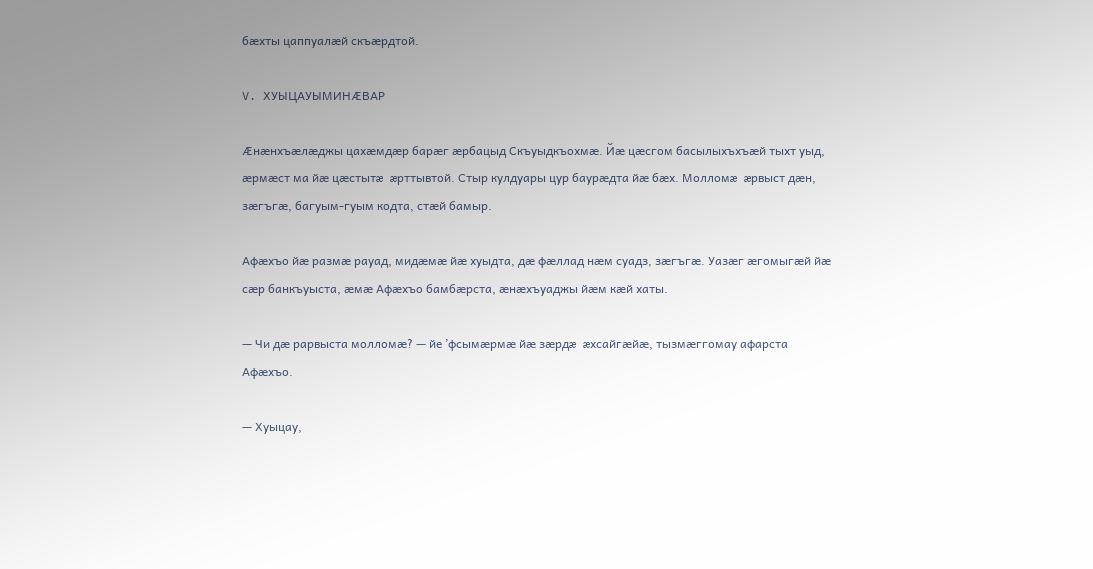бæхты цаппуалæй скъæрдтой.

V. ХУЫЦАУЫМИНÆВАР

Æнæнхъæлæджы цахæмдæр барæг æрбацыд Скъуыдкъохмæ. Йæ цæсгом басылыхъхъæй тыхт уыд, æрмæст ма йæ цæстытæ æрттывтой. Стыр кулдуары цур баурæдта йæ бæх. Молломæ æрвыст дæн, зæгъгæ, багуым-гуым кодта, стæй бамыр.

Афæхъо йæ размæ рауад, мидæмæ йæ хуыдта, дæ фæллад нæм суадз, зæгъгæ. Уазæг æгомыгæй йæ сæр банкъуыста, æмæ Афæхъо бамбæрста, æнæхъуаджы йæм кæй хаты.

— Чи дæ рарвыста молломæ? — йе ’фсымæрмæ йæ зæрдæ æхсайгæйæ, тызмæггомау афарста Афæхъо.

— Хуыцау,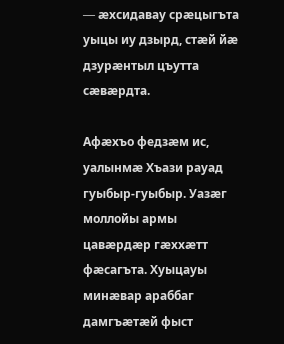— æхсидавау срæцыгъта уыцы иу дзырд, стæй йæ дзурæнтыл цъутта сæвæрдта.

Афæхъо федзæм ис, уалынмæ Хъази рауад гуыбыр-гуыбыр. Уазæг моллойы армы цавæрдæр гæххæтт фæсагъта. Хуыцауы минæвар араббаг дамгъæтæй фыст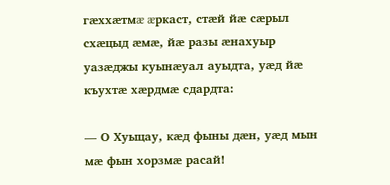гæххæтмæ æркаст, стæй йæ сæрыл схæцыд æмæ, йæ разы æнахуыр уазæджы куынæуал ауыдта, уæд йæ къухтæ хæрдмæ сдардта:

— О Хуыцау, кæд фыны дæн, уæд мын мæ фын хорзмæ расай!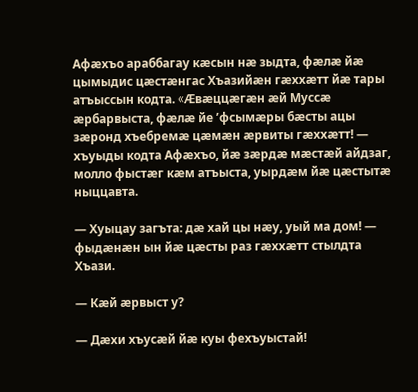Афæхъо араббагау кæсын нæ зыдта, фæлæ йæ цымыдис цæстæнгас Хъазийæн гæххæтт йæ тары атъыссын кодта. «Æвæццæгæн æй Муссæ æрбарвыста, фæлæ йе ’фсымæры бæсты ацы зæронд хъебремæ цæмæн æрвиты гæххæтт! — хъуыды кодта Афæхъо, йæ зæрдæ мæстæй айдзаг, молло фыстæг кæм атъыста, уырдæм йæ цæстытæ ныццавта.

— Хуыцау загъта: дæ хай цы нæу, уый ма дом! — фыдæнæн ын йæ цæсты раз гæххæтт стылдта Хъази.

— Кæй æрвыст у?

— Дæхи хъусæй йæ куы фехъуыстай!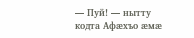— Пуй! — нытту кодта Афæхъо æмæ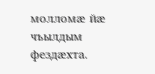молломæ йæ чъылдым фездæхта.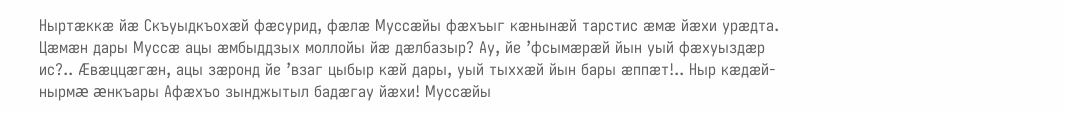Ныртæккæ йæ Скъуыдкъохæй фæсурид, фæлæ Муссæйы фæхъыг кæнынæй тарстис æмæ йæхи урæдта. Цæмæн дары Муссæ ацы æмбыддзых моллойы йæ дæлбазыр? Ау, йе ’фсымæрæй йын уый фæхуыздæр ис?.. Æвæццæгæн, ацы зæронд йе ’взаг цыбыр кæй дары, уый тыххæй йын бары æппæт!.. Ныр кæдæй-нырмæ æнкъары Афæхъо зынджытыл бадæгау йæхи! Муссæйы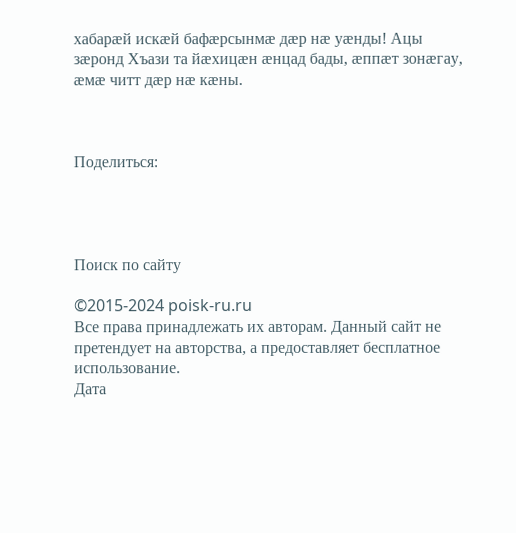хабарæй искæй бафæрсынмæ дæр нæ уæнды! Ацы зæронд Хъази та йæхицæн æнцад бады, æппæт зонæгау, æмæ читт дæр нæ кæны.



Поделиться:




Поиск по сайту

©2015-2024 poisk-ru.ru
Все права принадлежать их авторам. Данный сайт не претендует на авторства, а предоставляет бесплатное использование.
Дата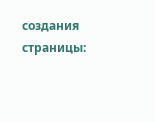создания страницы: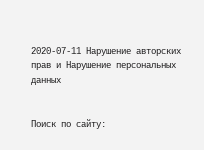2020-07-11 Нарушение авторских прав и Нарушение персональных данных


Поиск по сайту: